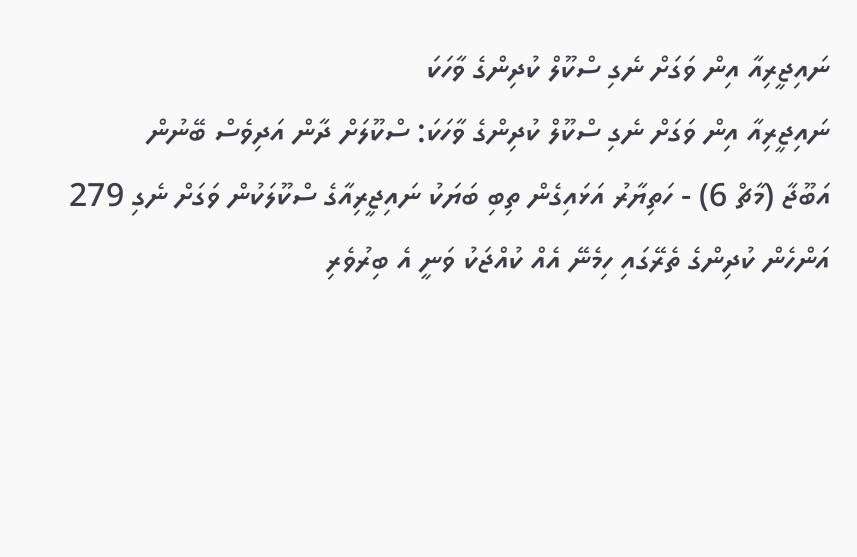ނައިޖީރިއާ އިން ވަގަށް ނެގި ސްކޫލް ކުދިންގެ ވާހަކަ
ނައިޖީރިއާ އިން ވަގަށް ނެގި ސްކޫލް ކުދިންގެ ވާހަކަ: ސްކޫލަށް ދާން އަދިވެސް ބޭނުން
އަބޫޖާ (މާޗް 6) - ހަތިޔާރު އަޅައިގެން ތިބި ބަޔަކު ނައިޖީރިއާގެ ސްކޫލަކުން ވަގަށް ނެގި 279 އަންހެން ކުދިންގެ ތެރޭގައި ހިމެނޭ އެއް ކުއްޖަކު ވަނީ އެ ބިރުވެރި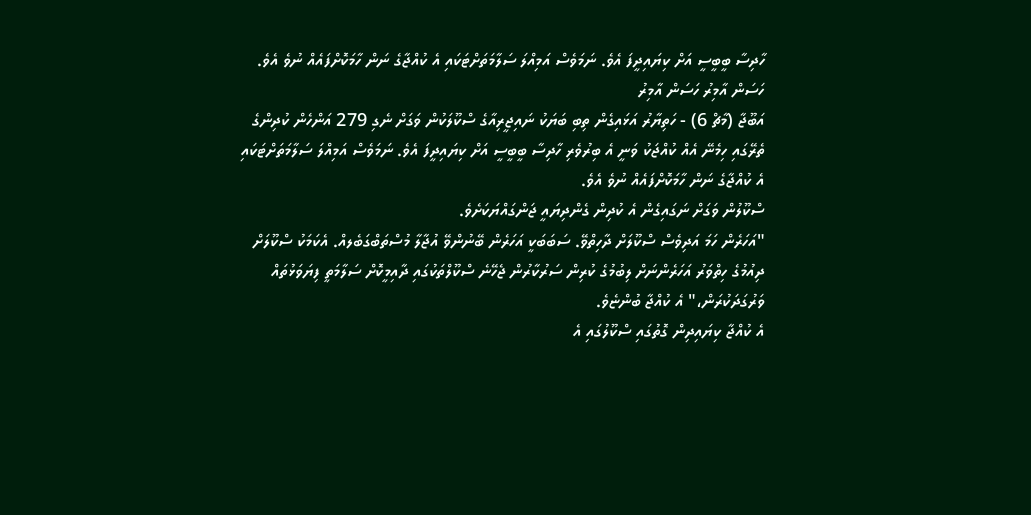ހާދިސާ ބީބީސީ އަށް ކިޔައިދީފަ އެވެ. ނަމަވެސް އަމިއްލަ ސަލާމަތަށްޓަކައި އެ ކުއްޖާގެ ނަން ހާމަކޮށްފައެއް ނުވެ އެވެ.
ހަސަން އާމިރު ހަސަން އާމިރު
އަބޫޖާ (މާޗް 6) - ހަތިޔާރު އަޅައިގެން ތިބި ބަޔަކު ނައިޖީރިއާގެ ސްކޫލަކުން ވަގަށް ނެގި 279 އަންހެން ކުދިންގެ ތެރޭގައި ހިމެނޭ އެއް ކުއްޖަކު ވަނީ އެ ބިރުވެރި ހާދިސާ ބީބީސީ އަށް ކިޔައިދީފަ އެވެ. ނަމަވެސް އަމިއްލަ ސަލާމަތަށްޓަކައި އެ ކުއްޖާގެ ނަން ހާމަކޮށްފައެއް ނުވެ އެވެ.
ސްކޫލުން ވަގަށް ނަގައިގެން އެ ކުދިން ގެންދިޔައީ ޖަންގައްޔަކަށެވެ.
"އަހަރެން ހަމަ އަދިވެސް ސްކޫލަށް ދާހިތްވޭ. ސަބަބަކީ އަހަރެން ބޭނުންވޭ އުޖާލާ މުސްތަބްގަބެލއް. އެކަމަކު ސްކޫލަށް ދިއުމުގެ ހިތްވަރު އަހަރެންނަށް ލިބުމުގެ ކުރިން ސަރުކާރުން ޖެހޭނެ ސްކޫލްތަކުގައި ދާއިމީކޮށް ސަލާމަތީ ފިޔަވަޅުތައް ވަރުގަދަކުރަން،" އެ ކުއްޖާ ބުންޏެވެ.
އެ ކުއްޖާ ކިޔައިދިން ގޮތުގައި ސްކޫލުގައި އެ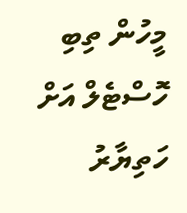މީހުން ތިބި ހޮސްޓެލް އަށް ހަތިޔާރު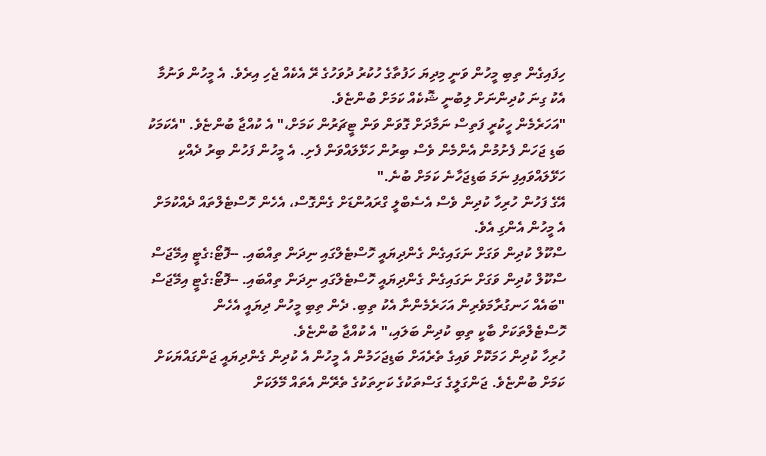ހިފައިގެން ތިބި މީހުން ވަނީ މިދިޔަ ހަފުތާގެ ހުކުރު ދުވަހުގެ ރޭ އެކެއް ޖެހި އިރެވެ. އެ މީހުން ވަނުމާ އެކު ގިނަ ކުދިންނަށް ލިބުނީ ޝޮކެއް ކަމަށް ބުންޏެވެ.
"އަހަރެމެން ހީކުރީ ފަތިސް ނަމާދަށް ގޮވަން ވަން ޓީޗަރުން ކަމަށް،" އެ ކުއްޖާ ބުންޏެވެ. "އެކަމަކު ބަޑި ޖަހަން ފެށުމުން އެންމެން ވެސް ބިރުން ހަޅޭލައްވަން ފެށި. އެ މީހުން ފަހުން ބިރު ދެއްކި ހަޅޭލައްވައިފި ނަމަ ބަޑިޖަހާނެ ކަމަށް ބުނެ."
އޭގެ ފަހުން ހުރިހާ ކުދިން ވެސް އެސެބްލީ ގްރައުންޑަށް ގެންގޮސް، އެހެން ހޮސްޓެލްތައް ދެއްކުމަށް އެ މީހުން އެންގި އެވެ.
ސްކޫލް ކުދިން ވަގަށް ނަގައިގެން ގެންދިޔައީ ހޮސްޓެލްގައި ނިދަން ތިއްބައި. --ފޮޓޯ:ގެޓީ އިމޭޖަސް
ސްކޫލް ކުދިން ވަގަށް ނަގައިގެން ގެންދިޔައީ ހޮސްޓެލްގައި ނިދަން ތިއްބައި. --ފޮޓޯ:ގެޓީ އިމޭޖަސް
"ބައެއް ހަނގުރާމަވެރިން އަހަރެމެންނާ އެކު ތިބި. ދެން ތިބި މީހުން ދިޔައީ އެހެން ހޮސްޓެލްތަކަށް ބާކީ ތިބި ކުދިން ބަލައި،" އެ ކުއްޖާ ބުންޏެވެ.
ހުރިހާ ކުދިން ހަމަކޮށް ވައިގެ ތެރެއަށް ބަޑިޖަހަމުން އެ މީހުން އެ ކުދިން ގެންދިޔައީ ޖަންގައްޔަކަށް ކަމަށް ބުންޏެވެ. ޖަންގަލީގެ ގަސްތަކުގެ ކަށިތަކުގެ ތެރޭން އެތައް މޭލަކަށް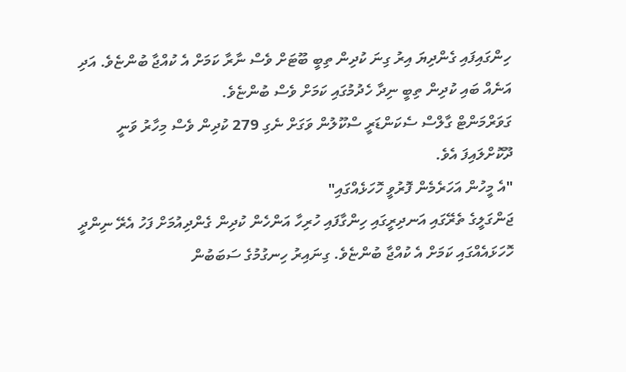ހިންގައިފައި ގެންދިޔަ އިރު ގިނަ ކުދިން ތިބީ ބޫޓަށް ވެސް ނާރާ ކަމަށް އެ ކުއްޖާ ބުންޏެވެ. އަދި އަނެއް ބައި ކުދިން ތިބީ ނިދާ ހެދުމުގައި ކަމަށް ވެސް ބުންޏެވެ.
ގަވަރްމަންޓް ގާލްސް ސެކަންޑަރީ ސްކޫލުން ވަގަށް ނެގި 279 ކުދިން ވެސް މިހާރު ވަނީ ދޫކޮށްލައިފަ އެވެ.
"އެ މީހުން އަހަރެމެން ފޮރުވީ ހޮހަޅެއްގައި"
ޖަންގަލީގެ ތެރޭގައި އަނދިރީގައި ހިންގާފައި ހުރިހާ އަންހެން ކުދިން ގެންދިއުމަށް ފަހު އެރޭ ނިންދީ ހޮހަޅައެއްގައި ކަމަށް އެ ކުއްޖާ ބުންޏެވެ. ގިނައިރު ހިނގުމުގެ ސަބަބުން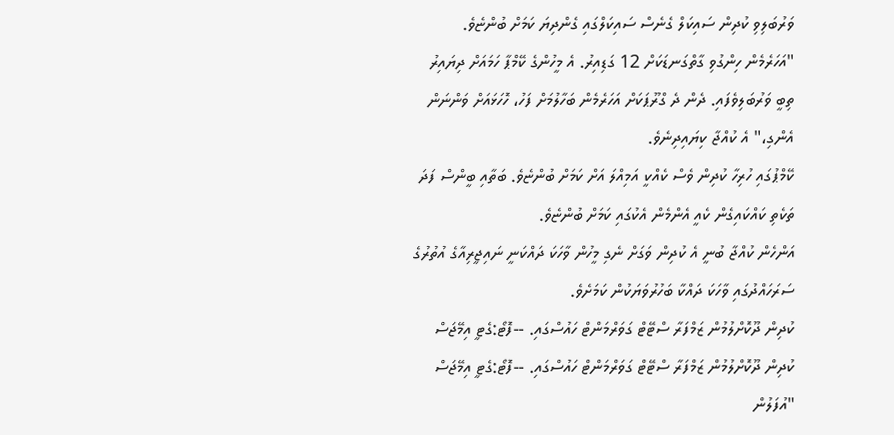ވަރުބަލިވި ކުދިން ސައިކަލް ގެނެސް ސައިކަލްގައި ގެންދިޔަ ކަމަށް ބުންޏެވެ.
"އަހަރެމެން ހިންގުވި ގާތްގަނޑަކަށް 12 ގަޑިއިރު. އެ މީހުންގެ ކޭމްޕާ ހަމައަށް ދިޔައިރު ތިބީ ވަރުބަލިވެފައި. ދެން ދެ ގްރޫޕަކަށް އަހަރެމެން ބަހާލުމަށް ފަހު، ހޮހަޅައަށް ވަންނަން އެންގި،" އެ ކުއްޖާ ކިޔައިދިނެވެ.
ކޭމްޕުގައި ހުރިހާ ކުދިން ވެސް ކެއްކީ އަމިއްލަ އަށް ކަމަށް ބުންޏެވެ. ބަތާއި ބީންސް ފަދަ ތަކެތި ކައްކައިގެން ކެއީ އެންމެން އެކުގައި ކަމަށް ބުންޏެވެ.
އަންހެން ކުއްޖާ ބުނީ އެ ކުދިން ވަގަށް ނެގި މީހުން ވާހަކަ ދައްކަނީ ނައިޖީރިއާގެ އުތުރުގެ ސަރަހައްދުގައި ވާހަކަ ދައްކާ ބަހުރުވަޔަކުން ކަމަށެވެ.
ކުދިން ދޫކޮށްލުމުން ޒަމްފަރާ ސްޓޭޓް ގަވަރްމަންޓް ހައުސްގައި. --ފޮޓޯ:ގެޓީ އިމޭޖަސް
ކުދިން ދޫކޮށްލުމުން ޒަމްފަރާ ސްޓޭޓް ގަވަރްމަންޓް ހައުސްގައި. --ފޮޓޯ:ގެޓީ އިމޭޖަސް
"އުފަލުން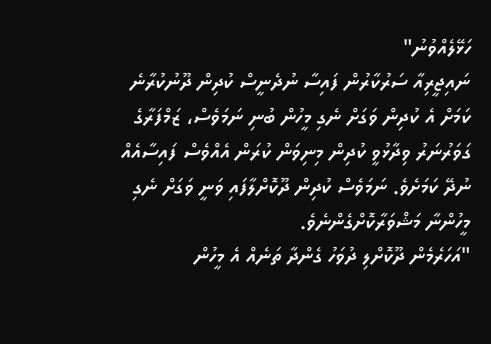ހަޅޭލެއްވުނު"
ނައިޖީރިއާ ސަރުކާރުން ފައިސާ ނުދެނީސް ކުދިން ދޫނުކުރާނެ ކަމަށް އެ ކުދިން ވަގަށް ނެގި މީހުން ބުނި ނަމަވެސް، ޒަމްފަރާގެ ގަވަރުނަރު ވިދާޅުވީ ކުދިން މިނިވަން ކުރަން އެއްވެސް ފައިސާއެއް ނުދޭ ކަމަށެވެ. ނަމަވެސް ކުދިން ދޫކޮށްލާފައި ވަނީ ވަގަށް ނެގި މީހުންނާ މަޝްވަރާކޮށްގެންނެވެ.
"އަހަރެމެން ދޫކޮށްލި ދުވަހު ގެންދާ ތަނެއް އެ މީހުން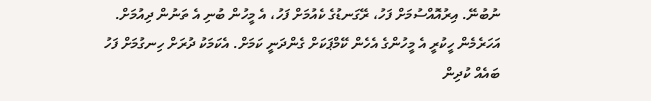ނުބުނޭ. އިރުއޮއްސުމަށް ފަހު، ރޭގަނޑުގެ ކެއުމަށް ފަހު، އެ މީހުން ބުނި އެ ތަނުން ދިއުމަށް. އަހަރެމެން ހީކުރީ އެ މީހުންގެ އެހެން ކޭމްޕަކަށް ގެންދަނީ ކަމަށް. އެކަމަކު ދުރަށް ހިނގުމަށް ފަހު ބައެއް ކުދިން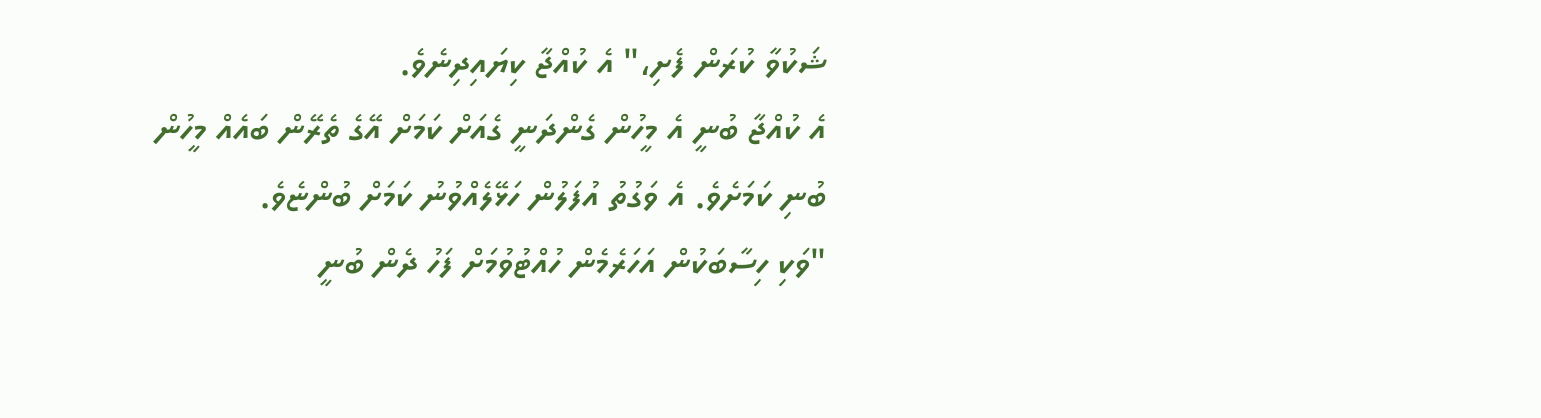ޝަކުވާ ކުރަން ފެށި،" އެ ކުއްޖާ ކިޔައިދިނެވެ.
އެ ކުއްޖާ ބުނީ އެ މީހުން ގެންދަނީ ގެއަށް ކަމަށް އޭގެ ތެރޭން ބައެއް މީހުން ބުނި ކަމަށެވެ. އެ ވަގުތު އުފަލުން ހަޅޭލެއްވުނު ކަމަށް ބުންޏެވެ.
"ވަކި ހިސާބަކުން އަހަރެމެން ހުއްޓުވުމަށް ފަހު ދެން ބުނީ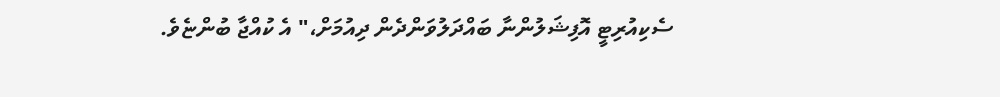ސެކިއުރިޓީ އޮފިޝަލުންނާ ބައްދަލުވަންދެން ދިއުމަށް،" އެ ކުއްޖާ ބުންޏެވެ.